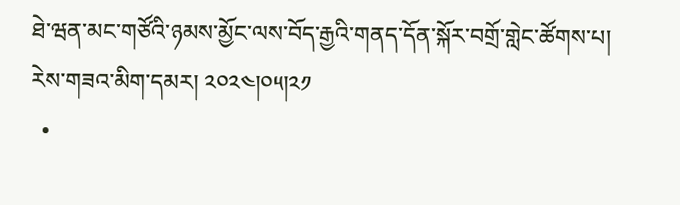ཐེ་ཝན་མང་གཙོའི་ཉམས་མྱོང་ལས་བོད་རྒྱའི་གནད་དོན་སྐོར་བགྲོ་གླེང་ཚོགས་པ།
རེས་གཟའ་མིག་དམར། ༢༠༢༤།༠༥།༢༡
  •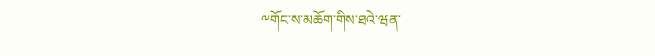༸གོང་ས་མཆོག་གིས་ཐའེ་ཝན་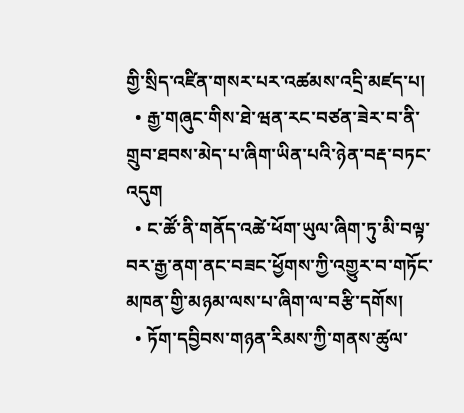གྱི་སྲིད་འཛིན་གསར་པར་འཚམས་འདྲི་མཛད་པ།
  • རྒྱ་གཞུང་གིས་ཐེ་ཝན་རང་བཙན་ཟེར་བ་ནི་གྲུབ་ཐབས་མེད་པ་ཞིག་ཡིན་པའི་ཉེན་བརྡ་བཏང་འདུག
  • ང་ཚོ་ནི་གནོད་འཚེ་ཕོག་ཡུལ་ཞིག་ཏུ་མི་བལྟ་བར་རྒྱ་ནག་ནང་བཟང་ཕྱོགས་ཀྱི་འགྱུར་བ་གཏོང་མཁན་གྱི་མཉམ་ལས་པ་ཞིག་ལ་བརྩི་དགོས།
  • ཏོག་དབྱིབས་གཉན་རིམས་ཀྱི་གནས་ཚུལ་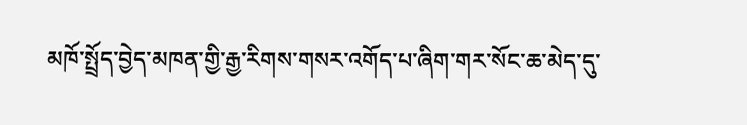མཁོ་སྤྲོད་བྱེད་མཁན་གྱི་རྒྱ་རིགས་གསར་འགོད་པ་ཞིག་གར་སོང་ཆ་མེད་དུ་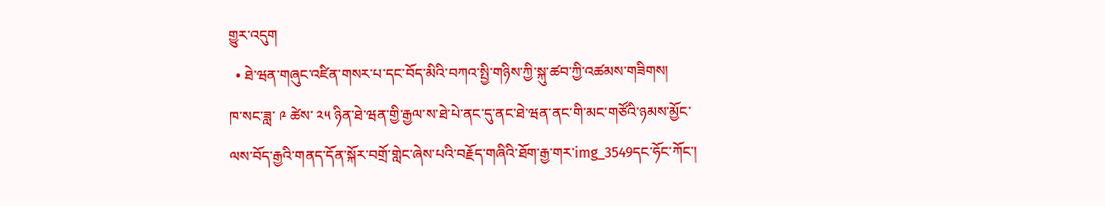གྱུར་འདུག
  • ཐེ་ཝན་གཞུང་འཛིན་གསར་པ་དང་བོད་མིའི་བཀའ་སྤྱི་གཉིས་ཀྱི་སྐུ་ཚབ་ཀྱི་འཚམས་གཟིགས།
ཁ་སང་ཟླ་ ༩ ཚེས་ ༢༥ ཉིན་ཐེ་ཝན་གྱི་རྒྱལ་ས་ཐེ་པེ་ནང་དུ་ནང་ཐེ་ཝན་ནང་གི་མང་གཙོའི་ཉམས་མྱོང་ལས་བོད་རྒྱའི་གནད་དོན་སྐོར་བགྲོ་གླེང་ཞེས་པའི་བརྗོད་གཞིའི་ཐོག་རྒྱ་གར་img_3549དང་ཧོང་ཀོང་།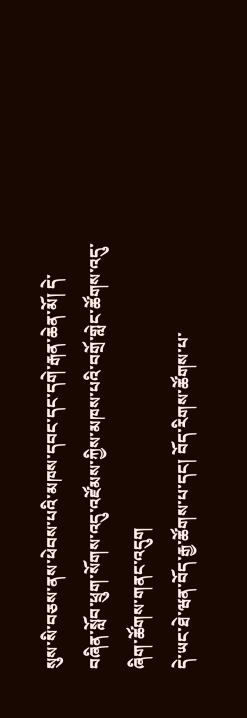སུས་སི་བཅས་ནས་ཕེབས་པའི་མཁས་དབང་དང་དགེ་རྒན་ཆེན་མོ། དེ་བཞིན་སློབ་ཕྲུག་སོགས་འདུ་འཛོམས་ཀྱིས་མཁས་པའི་བགྲོ་གླེང་ཚོགས་འདུ་ཞིག་ཚོགས་གནང་འདུག
དེ་ཡང་ཐེ་ཝན་བོད་རྒྱ་ཚོགས་པ་དང། བོད་རིགས་ཚོགས་པ་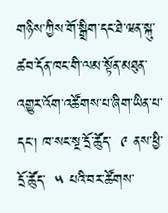གཉིས་ཀྱིས་གོ་སྒྲིག་དང་ཐེ་ཝན་སྐུ་ཚབ་དོན་ཁང་གི་ལམ་སྟོན་མཐུན་འགྱུར་འོག་འཚོགས་པ་ཞིག་ཡིན་པ་དང། ཁ་སང་སྔ་དྲོ་ཚོུད་  ༩ ནས་ཕྱི་དྲོ་ཚོུད་  ༥ པའི་བར་ཚོགས་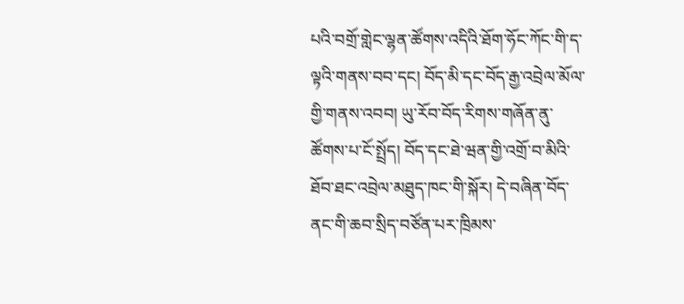པའི་བགྲོ་གླེང་ལྷན་ཚོགས་འདིའི་ཐོག་ཧོང་ཀོང་གི་ད་ལྟའི་གནས་བབ་དང། བོད་མི་དང་བོད་རྒྱ་འབྲེལ་མོལ་གྱི་གནས་འབབ། ཡུ་རོབ་བོད་རིགས་གཞོན་ནུ་ཚོགས་པ་ངོ་སྤྲོད། བོད་དང་ཐེ་ཝན་གྱི་འགྲོ་བ་མིའི་ཐོབ་ཐང་འབྲེལ་མཐུད་ཁང་གི་སྐོར། དེ་བཞིན་བོད་ནང་གི་ཆབ་སྲིད་བཙོན་པར་ཁྲིམས་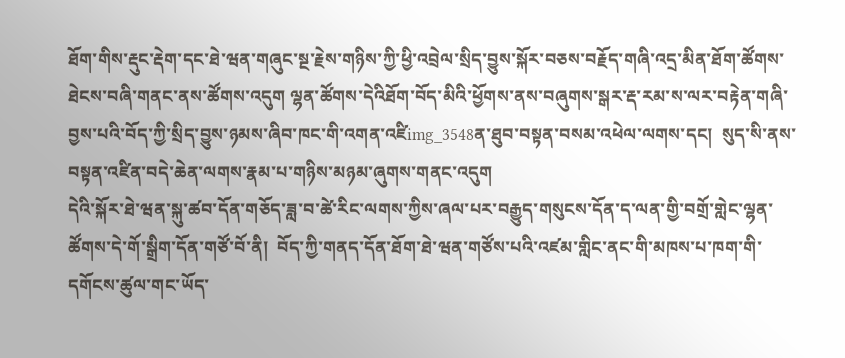ཐོག་གིས་རྡུང་རྡེག་དང་ཐེ་ཝན་གཞུང་སྔ་རྗེས་གཉིས་ཀྱི་ཕྱི་འབྲེལ་སྲིད་བྱུས་སྐོར་བཅས་བརྗོད་གཞི་འདྲ་མིན་ཐོག་ཚོགས་ཐེངས་བཞི་གནང་ནས་ཚོགས་འདུག ལྷན་ཚོགས་དེའིཐོག་བོད་མིའི་ཕྱོགས་ནས་བཞུགས་སྒར་རྡ་རམ་ས་ལར་བརྟེན་གཞི་བྱས་པའི་བོད་ཀྱི་སྲིད་བྱུས་ཉམས་ཞིབ་ཁང་གི་འགན་འཛིimg_3548ན་ཐུབ་བསྟན་བསམ་འཕེལ་ལགས་དང།  སུད་སི་ནས་བསྟན་འཛིན་བདེ་ཆེན་ལགས་རྣམ་པ་གཉིས་མཉམ་ཞུགས་གནང་འདུག
དེའི་སྐོར་ཐེ་ཝན་སྐུ་ཚབ་དོན་གཅོད་ཟླ་བ་ཚེ་རིང་ལགས་ཀྱིས་ཞལ་པར་བརྒྱུད་གསུངས་དོན་ད་ལན་གྱི་བགྲོ་གླེང་ལྷན་ཚོགས་དེ་གོ་སྒྲིག་དོན་གཙོ་བོ་ནི།  བོད་ཀྱི་གནད་དོན་ཐོག་ཐེ་ཝན་གཙོས་པའི་འཛམ་གླིང་ནང་གི་མཁས་པ་ཁག་གི་དགོངས་ཚུལ་གང་ཡོད་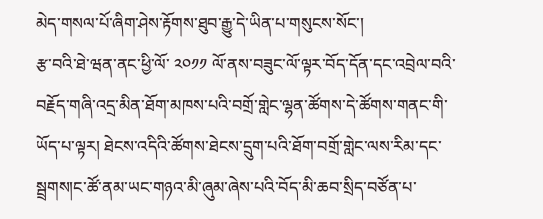མེད་གསལ་པོ་ཞིག་ཤེས་རྟོགས་ཐུབ་རྒྱུ་དེ་ཡིན་པ་གསུངས་སོང་།
རྩ་བའི་ཐེ་ཝན་ནང་ཕྱི་ལོ་ ༢༠༡༡ ལོ་ནས་བཟུང་ལོ་ལྟར་བོད་དོན་དང་འབྲེལ་བའི་བརྗོད་གཞི་འདྲ་མིན་ཐོག་མཁས་པའི་བགྲོ་གླེང་ལྷན་ཚོགས་དེ་ཚོགས་གནང་གི་ཡོད་པ་ལྟར། ཐེངས་འདིའི་ཚོགས་ཐེངས་དྲུག་པའི་ཐོག་བགྲོ་གླེང་ལས་རིམ་དང་སྦྲགས།ང་ཚོ་ནམ་ཡང་གཉའ་མི་ཞུམ་ཞེས་པའི་བོད་མི་ཆབ་སྲིད་བཙོན་པ་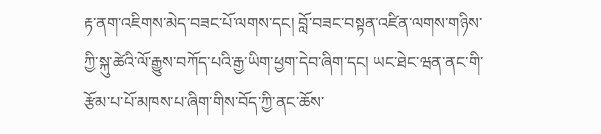རྟ་ནག་འཇིགས་མེད་བཟང་པོ་ལགས་དང། བློ་བཟང་བསྟན་འཛིན་ལགས་གཉིས་ཀྱི་སྐུ་ཚེའི་ལོ་རྒྱུས་བཀོད་པའི་རྒྱ་ཡིག་ཕྱག་དེབ་ཞིག་དང། ཡང་ཐེང་ཝན་ནང་གི་རྩོམ་པ་པོ་མཁས་པ་ཞིག་གིས་བོད་ཀྱི་ནང་ཆོས་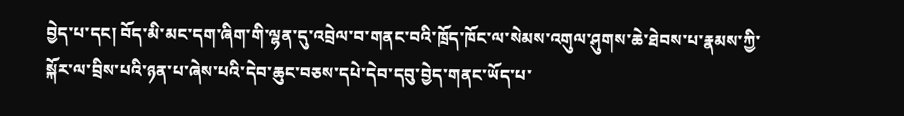བྱེད་པ་དང། བོད་མི་མང་དག་ཞིག་གི་ལྷན་དུ་འབྲེལ་བ་གནང་བའི་ཁྲོད་ཁོང་ལ་སེམས་འགུལ་ཤུགས་ཆེ་ཐེབས་པ་རྣམས་ཀྱི་སྐོར་ལ་བྲིས་པའི་ཉན་པ་ཞེས་པའི་དེབ་ཆུང་བཅས་དཔེ་དེབ་དབུ་བྱེད་གནང་ཡོད་པ་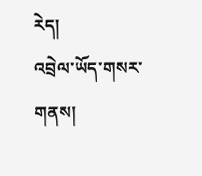རེད།
འབྲེལ་ཡོད་གསར་གནས།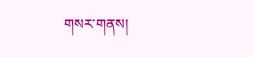གསར་གནས།